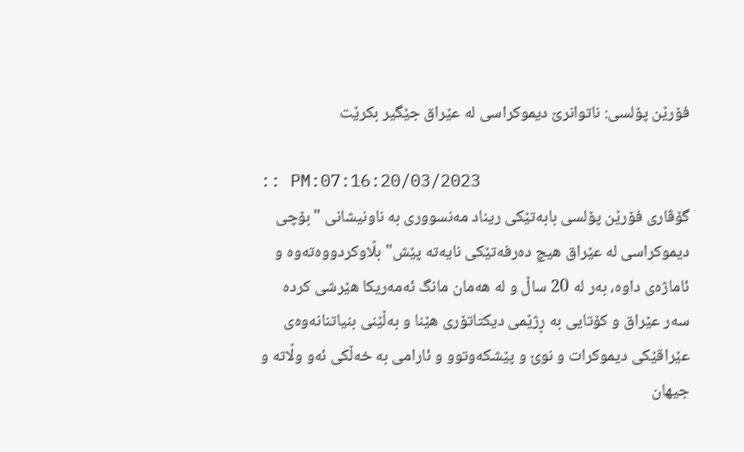فۆرێن پۆلسی: ناتوانرێ دیموكراسی له‌ عێراق جێگیر بكرێت

:: PM:07:16:20/03/2023
گۆڤاری فۆرێن پۆلسی بابه‌تێكی ریناد مه‌نسووری به‌ ناونیشانی "بۆچی دیموكراسی له‌ عێراق هیچ ده‌رفه‌تێكی نایه‌ته‌ پێش" بڵاوكردووه‌ته‌وه‌ و ئاماژه‌ی داوه‌، به‌ر له‌ 20 ساڵ و له‌ هه‌مان مانگ ئه‌مه‌ریكا هێرشی كرده‌ سه‌ر عێراق و كۆتایی به‌ ڕژێمی دیكتاتۆری هێنا و به‌ڵێنی بنیاتنانه‌وه‌ی عێراقێكی دیموكرات و نوێ و پێشكه‌وتوو و ئارامی به‌ خه‌ڵكی ئه‌و وڵاته‌ و جیهان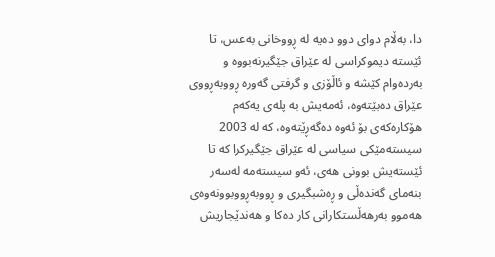دا، به‌ڵام دوای دوو ده‌یه‌ له‌ ڕووخانی به‌عس، تا ئێسته‌ دیموكراسی له‌ عێراق جێگیرنه‌بووه‌ و به‌رده‌وام كێشه‌ و ئاڵۆزی و گرفتی گه‌وره‌ ڕووبه‌ڕووی عێراق ده‌بێته‌وه‌، ئه‌مه‌یش به‌ پله‌ی یه‌كه‌م هۆكاره‌كه‌ی بۆ ئه‌وه‌ ده‌گه‌ڕێته‌وه‌، كه‌ له‌ 2003 سیسته‌مێكی سیاسی له‌ عێراق جێگیركرا كه‌ تا ئێسته‌یش بوونی هه‌ی، ئه‌و سیسته‌مه‌ له‌سه‌ر بنه‌مای گه‌نده‌ڵی و ڕه‌شبگیری و ڕووبه‌ڕووبوونه‌وه‌ی هه‌موو به‌رهه‌ڵستكارانی كار ده‌كا و هه‌ندێجاریش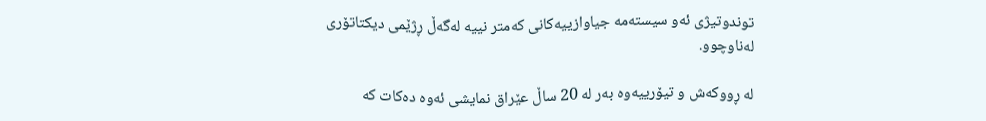توندوتیژی ئه‌و سیسته‌مه‌ جیاوازییه‌كانی كه‌متر نییه‌ له‌گه‌ڵ ڕژێمی دیكتاتۆری له‌ناوچوو.

له‌ ڕووكه‌ش و تیۆرییه‌وه‌ به‌ر له‌ 20 ساڵ عێراق نمایشی ئه‌وه‌ ده‌كات كه‌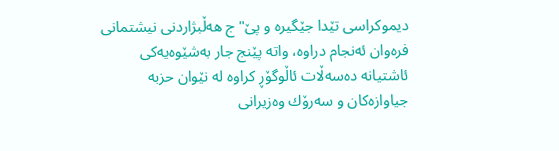دیموكراسی تێدا جێگیره‌ و پێ"ج هه‌ڵبژاردنی نیشتمانی فره‌وان ئه‌نجام دراوه‌، واته‌ پێنج جار به‌شێوه‌یه‌كی ئاشتیانه‌ ده‌سه‌ڵات ئاڵوگۆڕ كراوه‌ له‌ نێوان حزبه‌ جیاوازه‌كان و سه‌رۆك وه‌زیرانی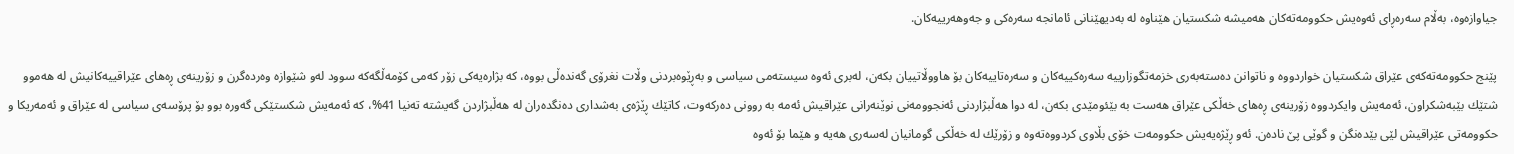جیاوازه‌وه‌، به‌ڵام سه‌ره‌ڕای ئه‌وه‌یش حكوومه‌ته‌كان هه‌میشه‌ شكستیان هێناوه‌ له‌ به‌دیهێنانی ئامانجه‌ سه‌ره‌كی و جه‌وهه‌رییه‌كان.

پێنج حكوومه‌ته‌كه‌ی عێراق شكستیان خواردووه‌ و ناتوانن ده‌سته‌به‌ری خزمه‌تگوزارییه‌ سه‌ره‌كییه‌كان و سه‌ره‌تاییه‌كان بۆ هاووڵاتییان بكه‌ن، له‌بری ئه‌وه‌ سیسته‌می سیاسی و به‌ڕێوه‌بردنی وڵات نغرۆی گه‌نده‌ڵی بووه‌، كه‌ بژاره‌یه‌كی زۆر كه‌می كۆمه‌ڵگه‌كه‌ سوود له‌و شێوازه‌ وه‌رده‌گرن و زۆرینه‌ی ڕه‌های عێراقییه‌كانیش له‌ هه‌موو شتێك بێبه‌شكراون، ئه‌مه‌یش وایكردووه‌ زۆرینه‌ی ڕه‌های خه‌ڵكی عێراق هه‌ست به‌ بێئومێدی بكه‌ن، له‌ دوا هه‌ڵبژاردنی ئه‌نجوومه‌نی نوێنه‌رانی عێراقیش ئه‌مه‌ به‌ روونی ده‌ركه‌وت، كاتێك ڕێژه‌ی به‌شداری ده‌نگده‌ران له‌ هه‌ڵبژاردن گه‌یشته‌ ته‌نیا 41%، كه‌ ئه‌مه‌یش شكستێكی گه‌وره‌ بوو بۆ پرۆسه‌ی سیاسی له‌ عێراق و ئه‌مه‌ریكا و حكوومه‌تی عێراقیش لێی بێده‌نگن و گوێی پێ ناده‌ن. ئه‌و ڕێژه‌یه‌یش حكوومه‌ت خۆی بڵاوی كردووه‌ته‌وه‌ و زۆرێك له‌ خه‌ڵكی گومانیان له‌سه‌ری هه‌یه‌ و هێما بۆ ئه‌وه‌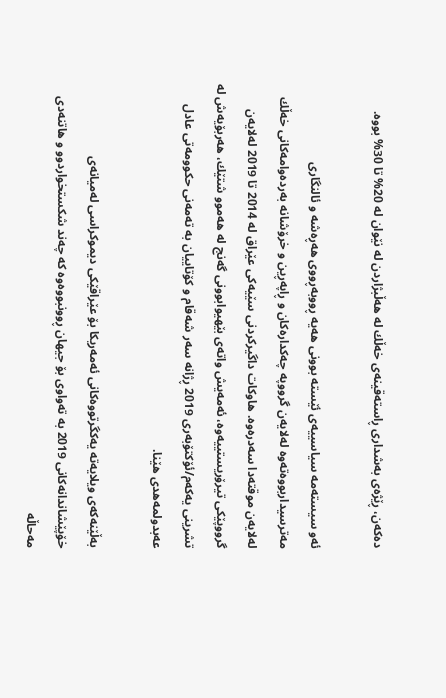ده‌كه‌ن، ڕێژه‌ی به‌شداری ڕاسته‌قینه‌ی خه‌ڵك له‌ هه‌ڵبژاردن له‌ نێوان له‌ 20% تا 30% بووه‌.

ئه‌و سیسته‌مه‌ سیاسییه‌ی ئێسته‌ بوونی هه‌یه‌ ڕووبه‌ڕووی هه‌ڕه‌شه‌ و ئالنگاری مه‌ترسیداربووه‌ته‌وه‌ له‌لایه‌ن گرووپه‌ چه‌كداره‌كان و ڕاپه‌ڕین و خرۆشانه‌ به‌رده‌وامه‌كانی خه‌ڵك له‌لایه‌ن موقته‌دا سه‌دره‌وه‌. هاوكات داگیركردنی سێیه‌كی عێراق له‌ 2014 تا 2019 له‌لایه‌ن گرووپێكی تیرۆریستییه‌وه‌، ئه‌مه‌یش واته‌ی بێهیوابوونی گه‌نج له‌ هه‌موو شتێك، هه‌ربۆیه‌ش له‌ تشرینی یه‌كه‌م/ئۆكتۆبه‌ری 2019 ڕژانه‌ سه‌ر شه‌قام و كۆتاییان به‌ ته‌مه‌نی حكوومه‌تی عادل عه‌بدولمه‌هدی هێنا.

به‌ڵێنه‌كه‌ی ویلایه‌ته‌ یه‌كگرتووه‌كانی ئه‌مه‌ریكا بۆ عێراقێكی دیموكراسی له‌میانه‌ی خۆپێشاندانه‌كانی 2019 به‌ ته‌واوی بۆ جیهان ڕوونبووه‌وه‌ كه‌ چه‌ند شكستخواردوو و هاتنه‌دی مه‌حاڵه‌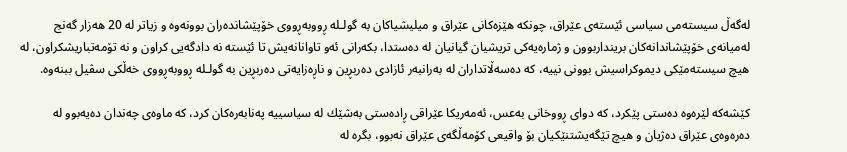له‌گه‌ڵ سیسته‌می سیاسی ئێسته‌ی عێراق، چونكه‌ هێزه‌كانی عێراق و میلیشیاكان به‌ گولـله‌ ڕووبه‌ڕووی خۆپێشانده‌ران بوونه‌وه‌ و زیاتر له‌ 20 هه‌زار گه‌نج له‌میانه‌ی خۆپێشاندانه‌كان برینداربوون و ژماره‌یه‌كی تریشیان گیانیان له‌ ده‌ستدا، بكه‌رانی ئه‌و تاوانانه‌یش تا ئێسته‌ نه دادگه‌یی كراون و نه‌ تۆمه‌تباریشكراون، له‌ هیچ سیسته‌مێكی دیموكراسیش بوونی نییه‌، كه‌ ده‌سه‌ڵاتداران له‌ به‌رانبه‌ر ئازادی ده‌ربڕین و ناڕه‌زایه‌تی ده‌ربڕین به‌ گولـله‌ ڕووبه‌ڕووی خه‌ڵكی سڤیل ببنه‌وه‌.

كێشه‌كه‌ لێره‌وه‌ ده‌ستی پێكرد، كه‌ دوای ڕووخانی به‌عس، ئه‌مه‌ریكا عێراقی ڕاده‌ستی به‌شێك له‌ سیاسییه‌ په‌نابه‌ره‌كان كرد، كه‌ ماوه‌ی چه‌ندان ده‌یه‌بوو له‌ ده‌ره‌وه‌ی عێراق ده‌ژیان و هیچ تێگه‌یشتنێكیان بۆ واقیعی كۆمه‌ڵگه‌ی عێراق نه‌بوو، بگره‌ له‌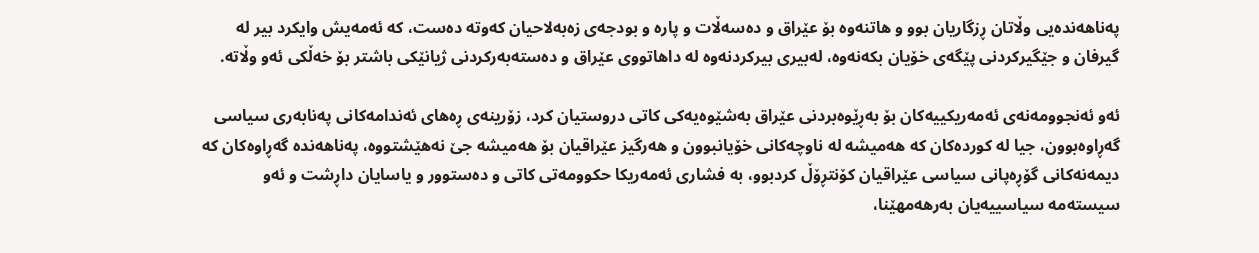په‌ناهه‌نده‌یی وڵاتان ڕزگاریان بوو و هاتنه‌وه‌ بۆ عێراق و ده‌سه‌ڵات و پاره‌ و بودجه‌ی زه‌به‌لاحیان كه‌وته‌ ده‌ست، كه‌ ئه‌مه‌یش وایكرد بیر له‌ گیرفان و جێگیركردنی پێگه‌ی خۆیان بكه‌نه‌وه‌، له‌بیری بیركردنه‌وه‌ له‌ داهاتووی عێراق و ده‌سته‌به‌ركردنی ژیانێكی باشتر بۆ خه‌ڵكی ئه‌و وڵاته‌.

ئه‌و ئه‌نجوومه‌نه‌ی ئه‌مه‌ریكییه‌كان بۆ به‌ڕێوه‌بردنی عێراق به‌شێوه‌یه‌كی كاتی دروستیان كرد، زۆرینه‌ی ڕه‌های ئه‌ندامه‌كانی په‌نابه‌ری سیاسی گه‌ڕاوه‌بوون، جیا له‌ كورده‌كان كه‌ هه‌میشه‌ له‌ ناوچه‌كانی خۆیانبوون و هه‌رگیز عێراقیان بۆ هه‌میشه‌ جێ نه‌هێشتووه‌، په‌ناهه‌نده‌ گه‌ڕاوه‌كان كه‌ دیمه‌نه‌كانی گۆڕه‌پانی سیاسی عێراقیان كۆنتڕۆڵ كردبوو، به‌ فشاری ئه‌مه‌ریكا حكوومه‌تی كاتی و ده‌ستوور و یاسایان داڕشت و ئه‌و سیسته‌مه‌ سیاسییه‌یان به‌رهه‌مهێنا،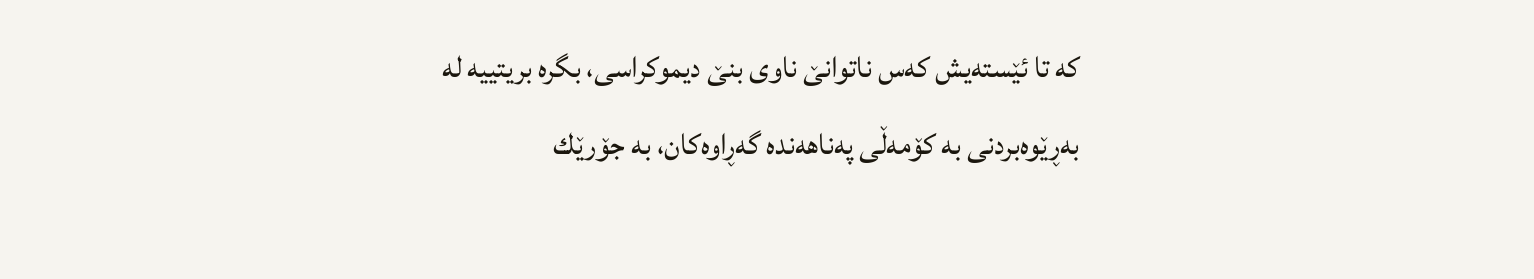كه‌ تا ئێسته‌یش كه‌س ناتوانێ ناوی بنێ دیموكراسی، بگره‌ بریتییه‌ له‌ به‌ڕێوه‌بردنی به‌ كۆمه‌ڵی په‌ناهه‌نده‌ گه‌ڕاوه‌كان، به جۆرێك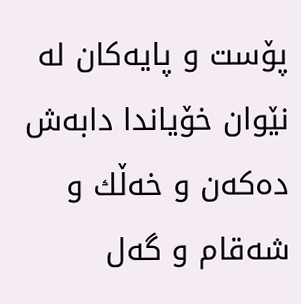پۆست و پایه‌كان له‌ نێوان خۆیاندا دابه‌ش ده‌كه‌ن و خه‌ڵك و شه‌قام و گه‌ل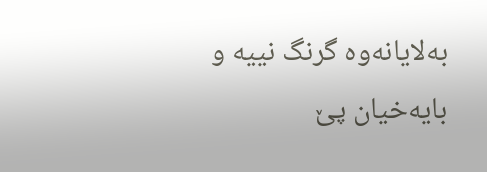به‌لایانه‌وه‌ گرنگ نییه‌ و بایه‌خیان پێ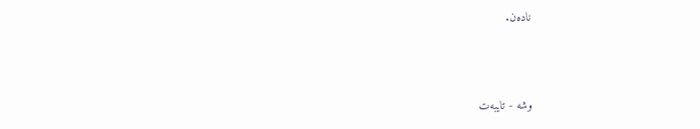ناده‌ن.



وشە - تایبه‌ت